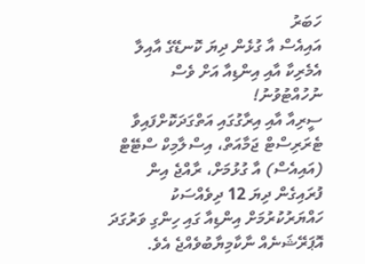ހަބަރު
އައިއެސް އާ ގުޅެން ދިޔަ ކޮނޑޭގެ އާއިލާ އެމެރިކާ އާއި އިންޑިއާ އަށް ވެސް ނުހުއްޓުވުނު!
ސީރިއާ އާއި އިރާގުގައި އަތްގަދަކޮށްފައިވާ ޓެރަރިސްޓް ޖަމާއަތް، އިސްލާމިކް ސްޓޭޓް (އައިއެސް) އާ ގުޅުމަށް، ރާއްޖެ އިން ފުރައިގެން ދިޔަ 12 ދިވެއްސަކު ހައްޔަރުކުރުމަށް އިންޑިއާ ގައި ހިންގި ވަރުގަދަ އޮޕަރޭޝަނެއް ނާކާމިޔާބުވެއްޖެ އެވެ.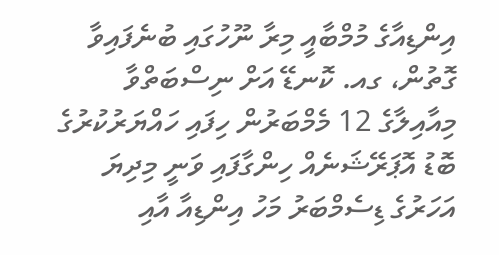އިންޑިއާގެ މުމްބާއީ މިރާ ނޫހުގައި ބުނެފައިވާ ގޮތުން، ގއ. ކޮނޑޭ އަށް ނިސްބަތްވާ މިއާއިލާގެ 12 މެމްބަރުން ހިފައި ހައްޔަރުކުރުގެ ބޮޑު އޮޕަރޭޝަނެއް ހިންގާފައި ވަނީ މިދިޔަ އަހަރުގެ ޑިސެމްބަރު މަހު އިންޑިއާ އާއި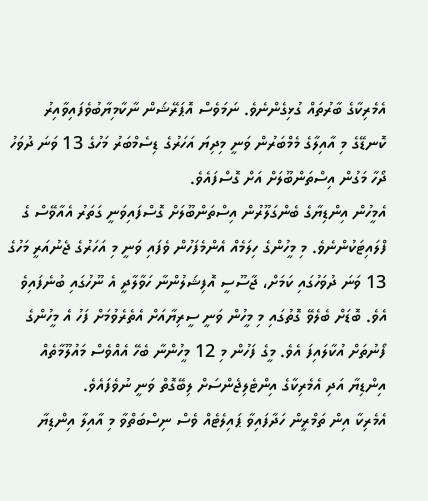އެމެރިކާގެ ބާރުތައް ގުޅިގެންނެވެ. ނަމަވެސް އޮޕަރޭޝަން ނާކާމިޔާބުވެފައިވާއިރު ކޮނޑޭގެ މި އާއިލާގެ މެމްބަރުން ވަނީ މިދިޔަ އަހަރުގެ ޑިސެމްބަރު މަހުގެ 13 ވަނަ ދުވަހު ދޯހާ މަގުން އިސްތަންބޫލަށް އަށް ގޮސްފައެވެ.
އެމީހުން އިންޑިޔާގެ ބެންގަލޫރުން އިސްތަންބޫލަށް ގޮސްފައިވަނީ ގަތަރު އެއާވޭސް ގެ ފްލައިޓަކުންނެވެ. މި މީހުންގެ ހިލަމެއް އެންމެފަހުން ވެފައި ވަނީ މި އަހަރުގެ ޖެނުއަރީ މަހުގެ 13 ވަނަ ދުވަހުގައި ކަމަށް، ޖާސޫސީ އޮފިޝަލުންނާ ހަވާލާދީ އެ ނޫހުގައި ބުނެފައިވެ އެވެ. ބޮޑަށް ބެލެވޭ ގޮތުގައި މި މީހުން ވަނީ ސީރިޔާއަށް އެތެރެވުމަށް ފަހު އެ މީހުންގެ ފޯނުތަށް އުކާލައިފަ އެވެ. މީގެ ފަހުން މި 12 މީހުންނާ ބެހޭ އެއްވެސް މައުލޫމާތެއް އިންޑިޔާ އަދި އެމެރިކާގެ އިންޓެލިޖެންސަށް ލިބޭގޮތް ވަނީ ނުވެފައެވެ.
އެމެރިކާ އިން ތަމްރީން ހަދާފައިވާ ޕައިލެޓެއް ވެސް ނިސްބަތްވާ މި އާއިލާ އިންޑިޔާ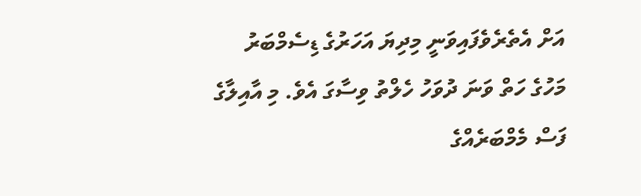އަށް އެތެރެވެފައިވަނީ މިދިޔަ އަހަރުގެ ޑިސެމްބަރު މަހުގެ ހަތް ވަނަ ދުވަހު ހެލްތު ވިސާގަ އެވެ. މި އާއިލާގެ ފަސް މެމްބަރެއްގެ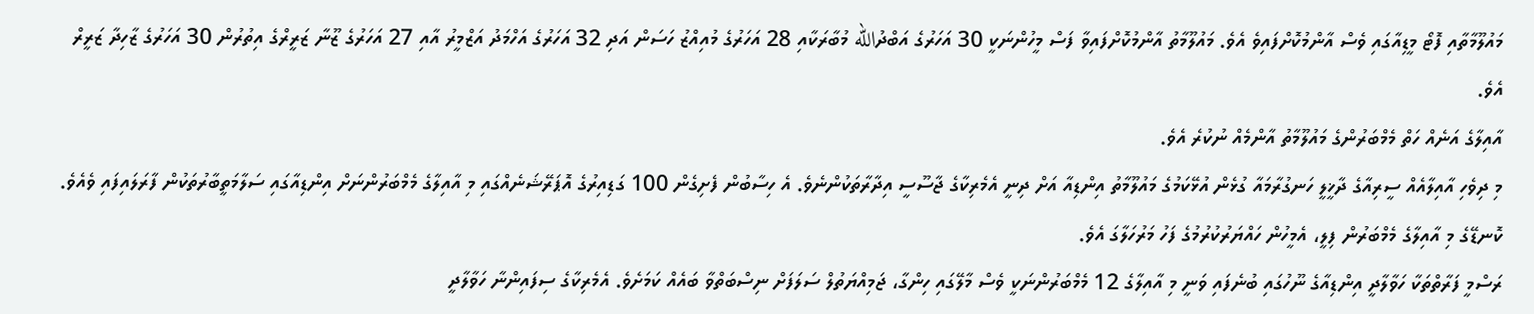މައުލޫމާތާއި ފޮޓޯ މީޑިއާގައި ވެސް އާންމުކޮށްފައިވެ އެވެ. މައުލޫމާތު އާންމުކޮށްފައިވާ ފަސް މީހުންނަކީ 30 އަހަރުގެ އަބްދުالله މުބާރަކާއި 28 އަހަރުގެ މުއިއްޒު ހަސަން އަދި 32 އަހަރުގެ އަހްމަދު އަޒްމީރު އާއި 27 އަހަރުގެ ޒޫނާ ޒަރީރްގެ އިތުރުން 30 އަހަރުގެ ޒާހިދާ ޒަރީރް އެވެ.
އާއިލާގެ އަނެއް ހަތް މެމްބަރުންގެ މައުލޫމާތު އާންމެއް ނުކުރެ އެވެ.
މި ދިވެހި އާއިލާއެއް ސީރިއާގެ ދާޚީލީ ހަނގުރާމައާ ގުޅެން އުޅޭކަމުގެ މައުލޫމާތު އިންޑިއާ އަށް ދިނީ އެމެރިކާގެ ޖާސޫސީ އިދާރާތަކުންނެވެ. އެ ހިސާބުން ފެށިގެން 100 ގަޑިއިރުގެ އޮޕަރޭޝަނެއްގައި މި އާއިލާގެ މެމްބަރުންނަށް އިންޑިއާގައި ސަލާމަތީބާރުތަކުން ފާރަލައިފައި ވެއެވެ. ކޮނޑޭގެ މި އާއިލާގެ މެމްބަރުން ފިލީ، އެމީހުން ހައްޔަރުކުރުމުގެ ފަހު މަރުހަލާގަ އެވެ.
ރަސްމީ ފަރާތްތަކާ ހަވާލާދީ އިންޑިއާގެ ނޫހުގައި ބުނެފައި ވަނީ މި އާއިލާގެ 12 މެމްބަރުންނަކީ ވެސް މާލޭގައި ހިންގާ، ޖަމިއްޔަތުލް ސަލަފަށް ނިސްބަތްވާ ބައެއް ކަމަށެވެ. އެމެރިކާގެ ސިފައިންނާ ހަވާލާދީ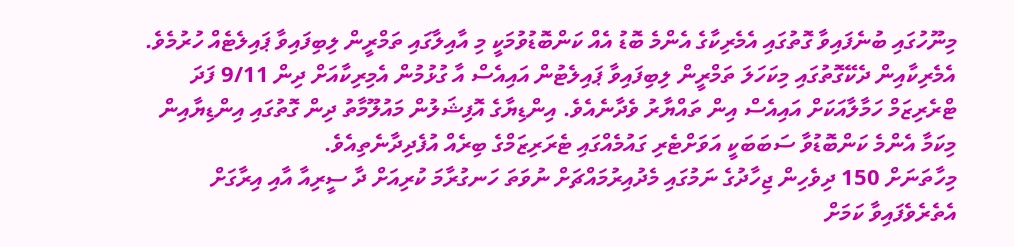މިނޫހުގައި ބުނެފައިވާ ގޮތުގައި އެމެރިކާގެ އެންމެ ބޮޑު އެއް ކަންބޮޑުވުމަކީ މި އާއިލާގައި ތަމްރީން ލިބިފައިވާ ޕައިލެޓެއް ހުރުމެވެ. އެމެރިކާއިން ދެކޭގޮތުގައި މިކަހަލަ ތަމްރީން ލިބިފައިވާ ޕައިލެޓުން އައިއެސް އާ ގުޅުމުން އެމިރިކާއަށް ދިން 9/11 ފަދަ ޓްރެރިޒަމް ހަމާލާއަކަށް އައިއެސް އިން ތައްޔާރު ވެދާނެއެވެ. އިންޑިޔާގެ އޮފިޝަލުން މައުލޫމާތު ދިން ގޮތުގައި އިންޑިޔާއިން މިކަމާ އެންމެ ކަންބޮޑުވާ ސަބަބަކީ އަވަށްޓެރި ގައުމެއްގައި ޓެރަރިޒަމްގެ ބިރެއް އުފެދިދާނެތިއެވެ.
މިހާތަނަށް 150 ދިވެހިން ޖިހާދުގެ ނަމުގައި މެދުއިރުމައްޗަށް ނުވަތަ ހަނގުރާމަ ކުރިއަށް ދާ ސީރިއާ އާއި އިރާގަށް އެތެރެވެފައިވާ ކަމަށް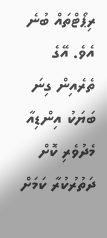ރިޕޯޓްތައް ބުނެ އެވެ. އޭގެ ތެރެއިން ގިނަ ބަޔަކު އިންޑިއާ މެދުވެރި ކޮށް ދަތުރުކުރާ ކަމަށް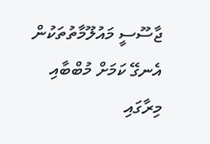ޖާސޫސީ މައުލޫމާތުތަކުން އެނގޭ ކަމަށް މުބްބާއި މިރާގައި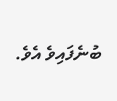ބުނެފައިވެ އެވެ.